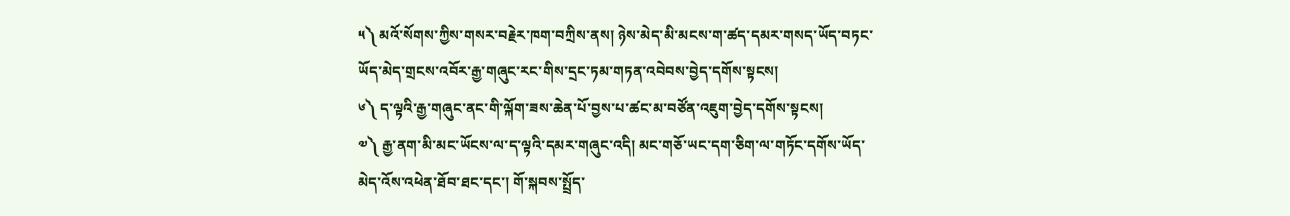༥༽ མའོ་སོགས་ཀྱིས་གསར་བརྗེར་ཁག་བཀྲིས་ནས། ཉེས་མེད་མི་མངས་ག་ཚད་དམར་གསད་ཡོད་བཏང་ཡོད་མེད་གྲངས་འབོར་རྒྱ་གཞུང་རང་གིས་དྲང་ཏམ་གཏན་འབེབས་བྱེད་དགོས་སྟངས།
༦༽ ད་ལྟའི་རྒྱ་གཞུང་ནང་གི་ལྐོག་ཟས་ཆེན་པོ་བྱས་པ་ཚང་མ་བཙོན་འཇུག་བྱེད་དགོས་སྟངས།
༧༽ རྒྱ་ནག་མི་མང་ཡོངས་ལ་ད་ལྟའི་དམར་གཞུང་འདི། མང་གཅོ་ཡང་དག་ཅིག་ལ་གཏོང་དགོས་ཡོད་མེད་འོས་འཕེན་ཐོབ་ཐང་དང་། གོ་སྐབས་སྤྲོད་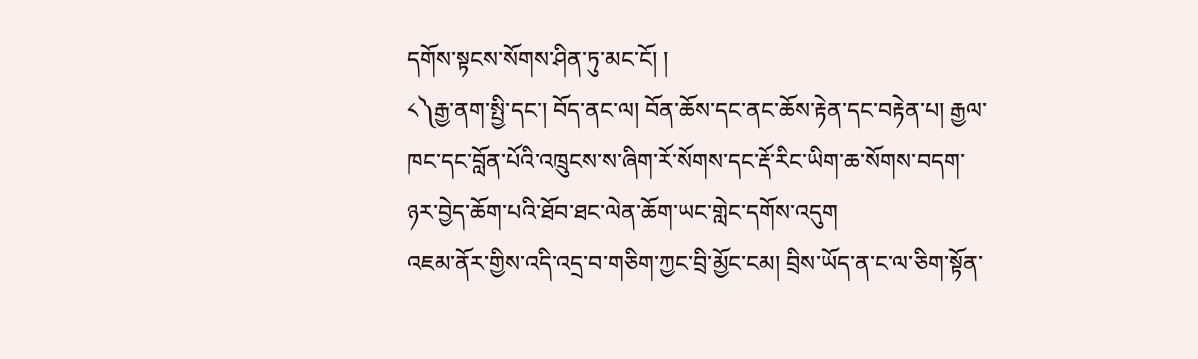དགོས་སྟངས་སོགས་ཤིན་ཏུ་མང་ངོ། །
༨༽རྒྱ་ནག་སྤྱི་དང་། བོད་ནང་ལ། བོན་ཆོས་དང་ནང་ཆོས་རྟེན་དང་བརྟེན་པ། རྒྱལ་ཁང་དང་བློན་པོའི་འཁྲུངས་ས་ཞིག་རོ་སོགས་དང་རྡོ་རིང་ཡིག་ཆ་སོགས་བདག་ཉར་བྱེད་ཆོག་པའི་ཐོབ་ཐང་ལེན་ཆོག་ཡང་གླེང་དགོས་འདུག
འཇམ་ནོར་གྱིས་འདི་འདྲ་བ་གཅིག་ཀྱང་བྲི་མྱོང་ངམ། བྲིས་ཡོད་ན་ང་ལ་ཅིག་སྟོན་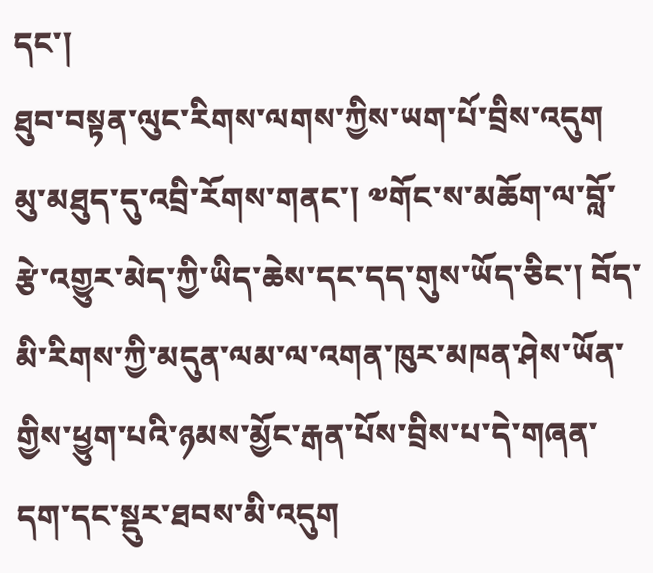དང་།
ཐུབ་བསྟན་ལུང་རིགས་ལགས་ཀྱིས་ཡག་པོ་བྲིས་འདུག མུ་མཐུད་དུ་འབྲི་རོགས་གནང་། ༧གོང་ས་མཆོག་ལ་བློ་རྩེ་འགྱུར་མེད་ཀྱི་ཡིད་ཆེས་དང་དད་གུས་ཡོད་ཅིང་། བོད་མི་རིགས་ཀྱི་མདུན་ལམ་ལ་འགན་ཁུར་མཁན་ཤེས་ཡོན་གྱིས་ཕྱུག་པའི་ཉམས་མྱོང་རྒན་པོས་བྲིས་པ་དེ་གཞན་དག་དང་སྡུར་ཐབས་མི་འདུག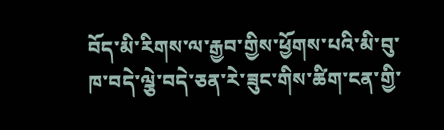བོད་མི་རིགས་ལ་རྒྱབ་གྱིས་ཕྱོགས་པའི་མི་བུ་ཁ་བདེ་ལྕེ་བདེ་ཅན་རེ་ཟུང་གིས་ཚིག་ངན་གྱི་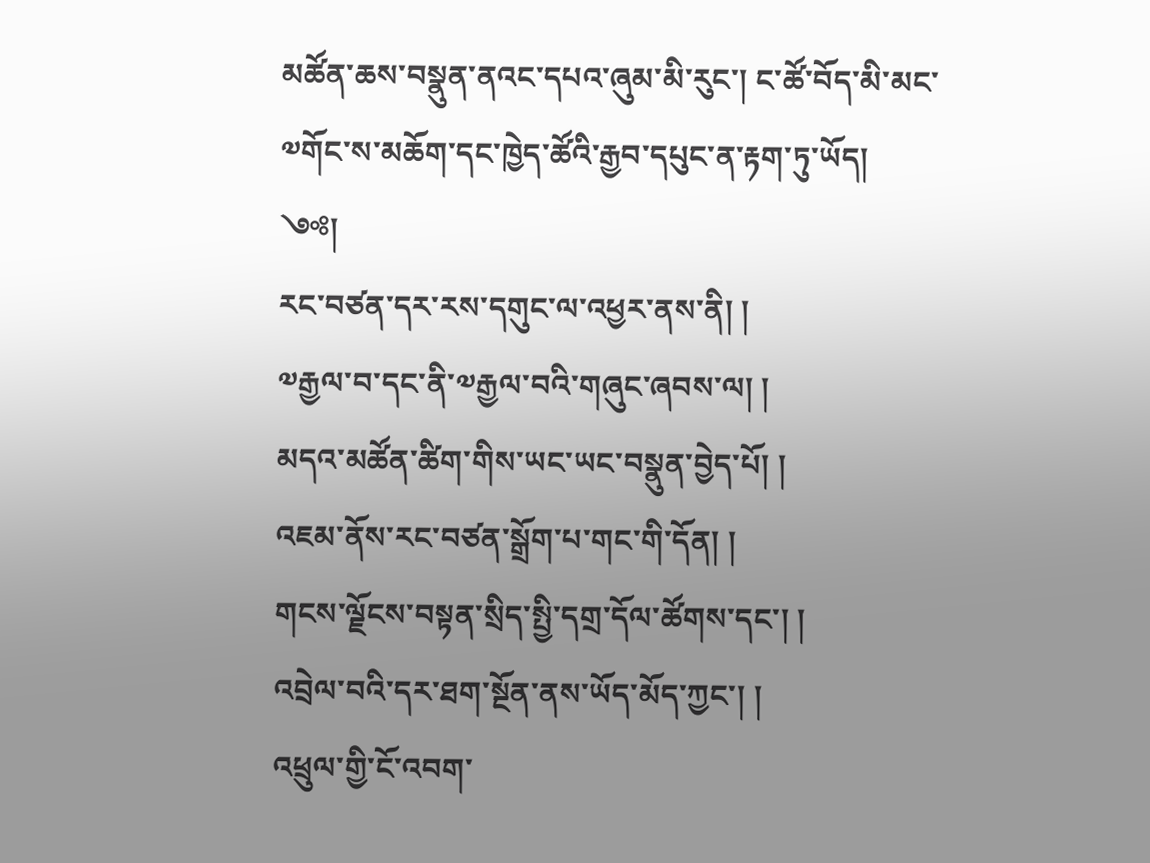མཚོན་ཆས་བསྣུན་ནའང་དཔའ་ཞུམ་མི་རུང་། ང་ཚོ་བོད་མི་མང་༧གོང་ས་མཆོག་དང་ཁྱེད་ཚོའི་རྒྱབ་དཔུང་ན་རྟག་ཏུ་ཡོད།
༺།
རང་བཙན་དར་རས་དགུང་ལ་འཕྱར་ནས་ནི། །
༧རྒྱལ་བ་དང་ནི་༧རྒྱལ་བའི་གཞུང་ཞབས་ལ། །
མདའ་མཚོན་ཚིག་གིས་ཡང་ཡང་བསྣུན་བྱེད་པོ། །
འཇམ་ནོས་རང་བཙན་སྒྲོག་པ་གང་གི་དོན། །
གངས་ལྗོངས་བསྟན་སྲིད་སྤྱི་དགྲ་དོལ་ཚོགས་དང་། །
འབྲེལ་བའི་དར་ཐག་སྔོན་ནས་ཡོད་མོད་ཀྱང་། །
འཕྲུལ་གྱི་ངོ་འབག་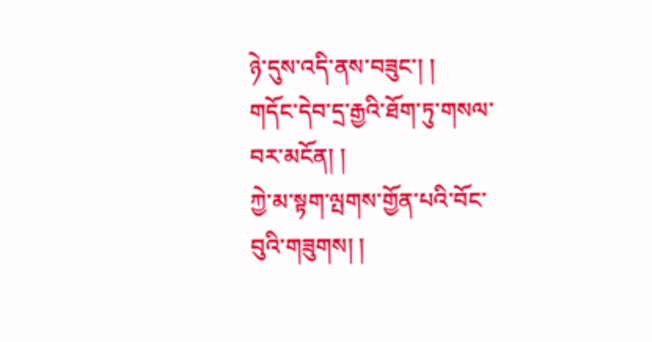ཉེ་དུས་འདི་ནས་བཟུང་། །
གདོང་དེབ་དྲ་རྒྱའི་ཐོག་ཏུ་གསལ་བར་མངོན། །
ཀྱེ་མ་སྟག་ལྤགས་གྱོན་པའི་བོང་བུའི་གཟུགས། །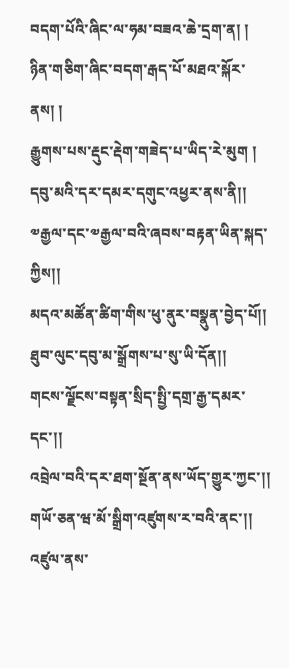བདག་པོའི་ཞིང་ལ་ཧམ་བཟའ་ཆེ་དྲག་ན། །
ཉིན་གཅིག་ཞིང་བདག་རྒད་པོ་མཐའ་སྐོར་ནས། །
རྒྱུགས་པས་རྡུང་རྡེག་གཟེད་པ་ཡིད་རེ་མུག །
དབུ་མའི་དར་དམར་དགུང་འཕྱར་ནས་ནི།།
༧རྒྱལ་དང་༧རྒྱལ་བའི་ཞབས་བརྟན་ཡིན་སྐད་ཀྱིས།།
མདའ་མཚོན་ཚིག་གིས་ཕུ་ནུར་བསྣུན་བྱེད་པོ།།
ཐུབ་ལུང་དབུ་མ་སྒྲོགས་པ་སུ་ཡི་དོན།།
གངས་ལྗོངས་བསྟན་སྲིད་སྤྱི་དགྲ་རྒྱ་དམར་དང་།།
འབྲེལ་བའི་དར་ཐག་སྔོན་ནས་ཡོད་གྱུར་ཀྱང་།།
གཡོ་ཅན་ཝ་མོ་སྒྲིག་འཛུགས་ར་བའི་ནང་།།
འཛུལ་ནས་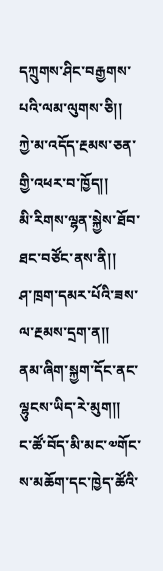དཀྲུགས་ཤིང་བརྒྱགས་པའི་ལམ་ལུགས་ཅི།།
ཀྱེ་མ་འདོད་རྔམས་ཅན་གྱི་འཕར་བ་ཁྱོད།།
མི་རིགས་ལྷན་སྐྱེས་ཐོབ་ཐང་བཙོང་ནས་ནི།།
ཤ་ཁྲག་དམར་པོའི་ཟས་ལ་རྔམས་དྲག་ན།།
ནམ་ཞིག་སྐྱག་དོང་ནང་ལྷུངས་ཡིད་རེ་མུག།།
ང་ཚོ་བོད་མི་མང་༧གོང་ས་མཆོག་དང་ཁྱེད་ཚོའི་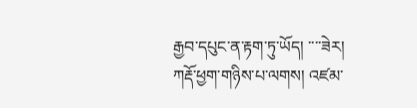རྒྱབ་དཔུང་ན་རྟག་ཏུ་ཡོད། ་་་་ཟེར།
ཀརྡོ་ཕྱག་གཉིས་པ་ལགས། འཛམ་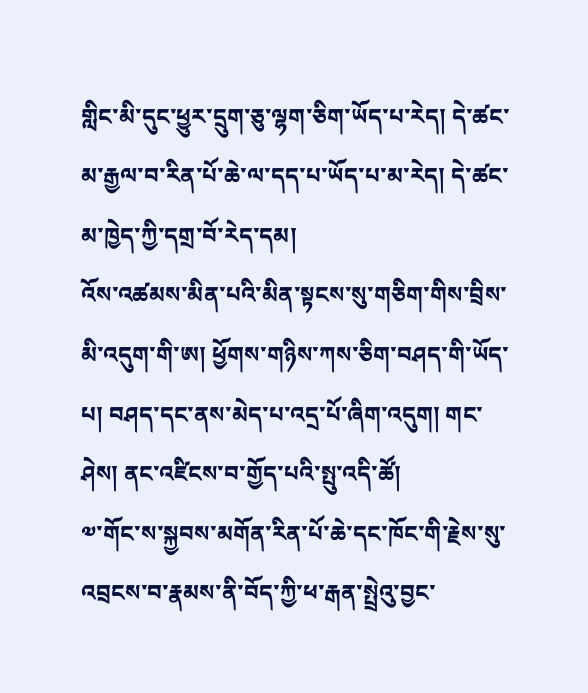གླིང་མི་དུང་ཕྱུར་དྲུག་ཅུ་ལྷག་ཅིག་ཡོད་པ་རེད། དེ་ཚང་མ་རྒྱལ་བ་རིན་པོ་ཆེ་ལ་དད་པ་ཡོད་པ་མ་རེད། དེ་ཚང་མ་ཁྱེད་ཀྱི་དགྲ་བོ་རེད་དམ།
འོས་འཚམས་མིན་པའི་མིན་སྟངས་སུ་གཅིག་གིས་བྲིས་མི་འདུག་གི་ཨ། ཕྱོགས་གཉིས་ཀས་ཅིག་བཤད་གི་ཡོད་པ། བཤད་དང་ནས་མེད་པ་འདྲ་པོ་ཞིག་འདུག། གང་ཤེས། ནང་འཛིངས་བ་གྱོད་པའི་སྤུ་འདི་ཚོ།
༧་གོང་ས་སྐྱབས་མགོན་རིན་པོ་ཆེ་དང་ཁོང་གི་རྗེས་སུ་འབྲངས་བ་རྣམས་ནི་བོད་ཀྱི་ཕ་རྒན་སྤྲེའུ་བྱང་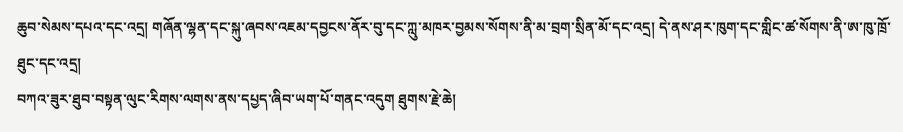ཆུབ་སེམས་དཔའ་དང་འདྲ། གཞོན་ལྷན་དང་སྐུ་ཞབས་འཇམ་དབྱངས་ནོར་བུ་དང་ཀླུ་མཁར་བྱམས་སོགས་ནི་མ་བྲག་སྲིན་མོ་དང་འདྲ། དེ་ནས་ཤར་ཁུག་དང་གླིང་ཚ་སོགས་ནི་ཨ་ཁུ་ཁྲོ་ཐུང་དང་འདྲ།
བཀའ་ཟུར་ཐུབ་བསྟན་ལུང་རིགས་ལགས་ནས་དཔྱད་ཞིབ་ཡག་པོ་གནང་འདུག ཐུགས་རྗེ་ཆེ།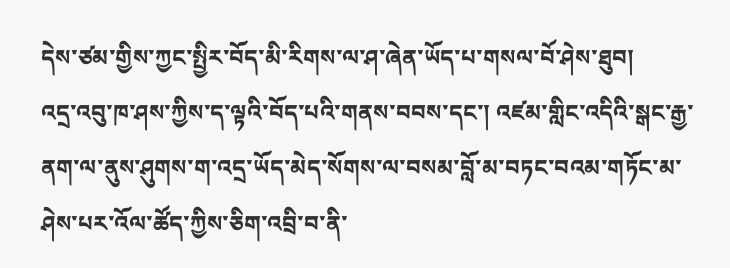དེས་ཙམ་གྱིས་ཀྱང་སྤྱིར་བོད་མི་རིགས་ལ་ཤ་ཞེན་ཡོད་པ་གསལ་བོ་ཤེས་ཐུབ།
འདྲ་འབུ་ཁ་ཤས་ཀྱིས་ད་ལྟའི་བོད་པའི་གནས་བབས་དང་། འཛམ་གླིང་འདིའི་སྒང་རྒྱ་ནག་ལ་ནུས་ཤུགས་ག་འདྲ་ཡོད་མེད་སོགས་ལ་བསམ་བློ་མ་བཏང་བའམ་གཏོང་མ་ཤེས་པར་འོལ་ཚོད་ཀྱིས་ཅིག་འབྲི་བ་ནི་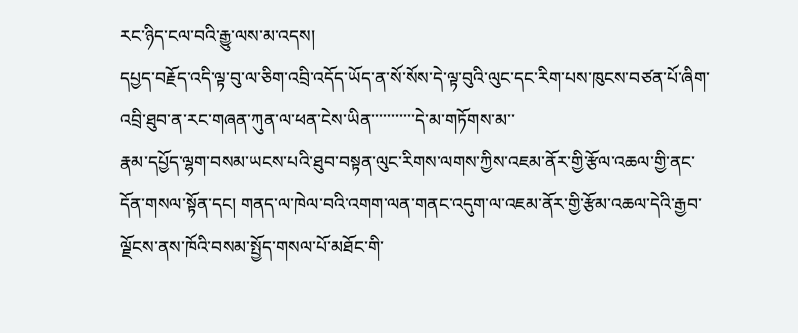རང་ཉིད་ངལ་བའི་རྒྱུ་ལས་མ་འདས།
དཔྱད་བརྗོད་འདི་ལྟ་བུ་ལ་ཅིག་འབྲི་འདོད་ཡོད་ན་སོ་སོས་དེ་ལྟ་བུའི་ལུང་དང་རིག་པས་ཁུངས་བཙན་པོ་ཞིག་འབྲི་ཐུབ་ན་རང་གཞན་ཀུན་ལ་ཕན་ངེས་ཡིན་་་་་་་་་་་དེ་མ་གཏོགས་མ་་
རྣམ་དཔྱོད་ལྷག་བསམ་ཡངས་པའི་ཐུབ་བསྟན་ལུང་རིགས་ལགས་ཀྱིས་འཇམ་ནོར་གྱི་རྩོལ་འཆལ་གྱི་ནང་དོན་གསལ་སྟོན་དང། གནད་ལ་ཁེལ་བའི་འགག་ལན་གནང་འདུག་ལ་འཇམ་ནོར་གྱི་རྩོམ་འཆལ་དེའི་རྒྱབ་ལྗོངས་ནས་ཁོའི་བསམ་སྤྱོད་གསལ་པོ་མཐོང་གི་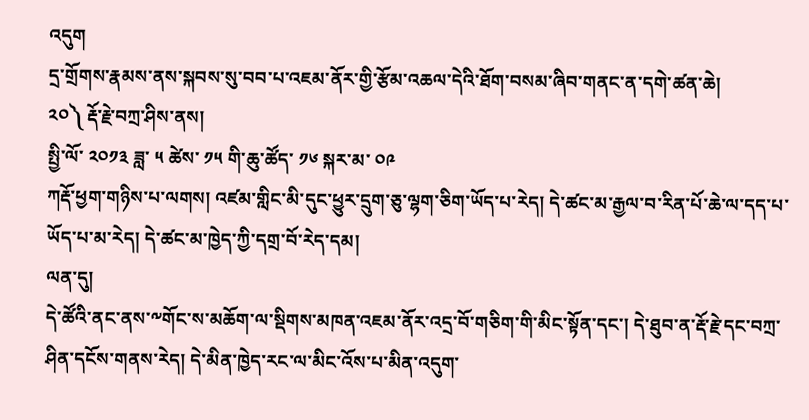འདུག
དྲ་གྲོགས་རྣམས་ནས་སྐབས་སུ་བབ་པ་འཇམ་ནོར་གྱི་རྩོམ་འཆལ་དེའི་ཐོག་བསམ་ཞིབ་གནང་ན་དགེ་ཚན་ཆེ།
༢༠༽ རྡོ་རྗེ་བཀྲ་ཤིས་ནས།
སྤྱི་ལོ་ ༢༠༡༣ ཟླ་ ༥ ཚེས་ ༡༥ གི་ཆུ་ཚོད་ ༡༦ སྐར་མ་ ༠༩
ཀརྡོ་ཕྱག་གཉིས་པ་ལགས། འཛམ་གླིང་མི་དུང་ཕྱུར་དྲུག་ཅུ་ལྷག་ཅིག་ཡོད་པ་རེད། དེ་ཚང་མ་རྒྱལ་བ་རིན་པོ་ཆེ་ལ་དད་པ་ཡོད་པ་མ་རེད། དེ་ཚང་མ་ཁྱེད་ཀྱི་དགྲ་བོ་རེད་དམ།
ལན་དུ།
དེ་ཚོའི་ནང་ནས་༸གོང་ས་མཆོག་ལ་སྡིགས་མཁན་འཇམ་ནོར་འདྲ་བོ་གཅིག་གི་མིང་སྟོན་དང་། དེ་ཐུབ་ན་རྡོ་རྗེ་དང་བཀྲ་ཤིན་དངོས་གནས་རེད། དེ་མིན་ཁྱེད་རང་ལ་མིང་འོས་པ་མིན་འདུག་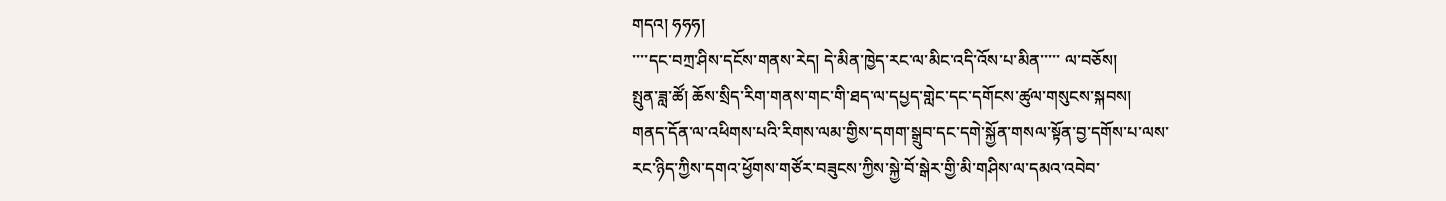གདའ། ཧཧཧ།
་་་་དང་བཀྲ་ཤིས་དངོས་གནས་རེད། དེ་མིན་ཁྱེད་རང་ལ་མིང་འདི་འོས་པ་མིན་་་་་ ལ་བཅོས།
སྤུན་ཟླ་ཚོ། ཆོས་སྲིད་རིག་གནས་གང་གི་ཐད་ལ་དཔྱད་གླེང་དང་དགོངས་ཚུལ་གསུངས་སྐབས།
གནད་དོན་ལ་འཕིགས་པའི་རིགས་ལམ་གྱིས་དགག་སྒྲུབ་དང་དགེ་སྐྱོན་གསལ་སྟོན་བྱ་དགོས་པ་ལས་
རང་ཉིད་ཀྱིས་དགའ་ཕྱོགས་གཙོར་བཟུངས་ཀྱིས་སྐྱེ་བོ་སྒེར་གྱི་མི་གཤིས་ལ་དམའ་འབེབ་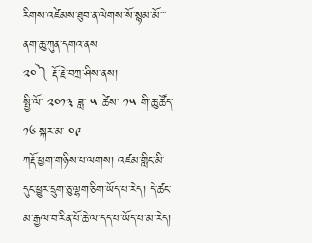རིགས་འཛེམས་ཐུབ་ན་ལེགས་སོ་སྙམ་མོ་་་ནག་ཆུ་ཀུན་དགའ་ནས
༢༠༽ རྡོ་རྗེ་བཀྲ་ཤིས་ནས།
སྤྱི་ལོ་ ༢༠༡༣ ཟླ་ ༥ ཚེས་ ༡༥ གི་ཆུ་ཚོད་ ༡༦ སྐར་མ་ ༠༩
ཀརྡོ་ཕྱག་གཉིས་པ་ལགས། འཛམ་གླིང་མི་དུང་ཕྱུར་དྲུག་ཅུ་ལྷག་ཅིག་ཡོད་པ་རེད། དེ་ཚང་མ་རྒྱལ་བ་རིན་པོ་ཆེ་ལ་དད་པ་ཡོད་པ་མ་རེད།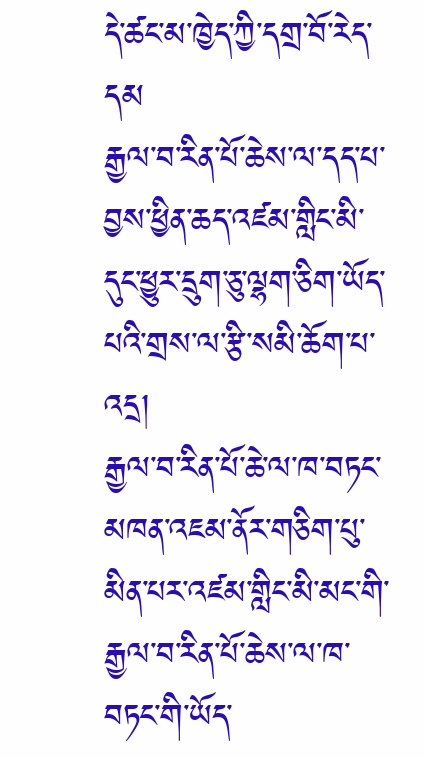དེ་ཚང་མ་ཁྱེད་ཀྱི་དགྲ་བོ་རེད་དམ
རྒྱལ་བ་རིན་པོ་ཆེས་ལ་དད་པ་བྱས་ཕྱིན་ཆད་འཛམ་གླིང་མི་དུང་ཕྱུར་དྲུག་ཅུ་ལྷག་ཅིག་ཡོད་པའི་གྲས་ལ་རྩི་སམི་ཆོག་པ་འདྲ།
རྒྱལ་བ་རིན་པོ་ཆེ་ལ་ཁ་བཏང་མཁན་འཇམ་ནོར་གཅིག་པུ་མིན་པར་འཛམ་གླིང་མི་མང་གི་རྒྱལ་བ་རིན་པོ་ཆེས་ལ་ཁ་བཏང་གི་ཡོད་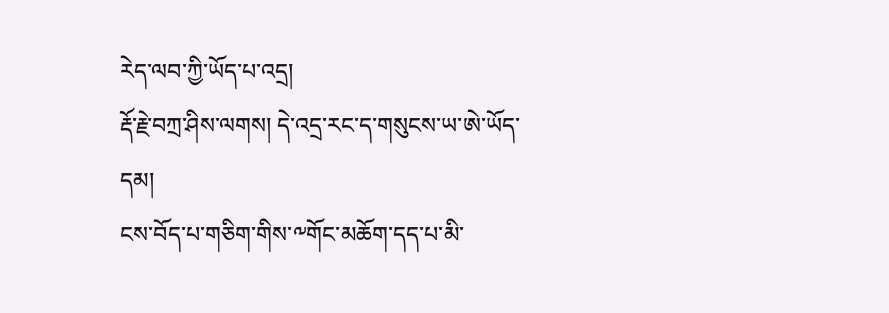རེད་ལབ་ཀྱི་ཡོད་པ་འདྲ།
རྡོ་རྗེ་བཀྲ་ཤིས་ལགས། དེ་འདྲ་རང་ད་གསུངས་ཡ་ཨེ་ཡོད་དམ།
ངས་བོད་པ་གཅིག་གིས་༸གོང་མཆོག་དད་པ་མི་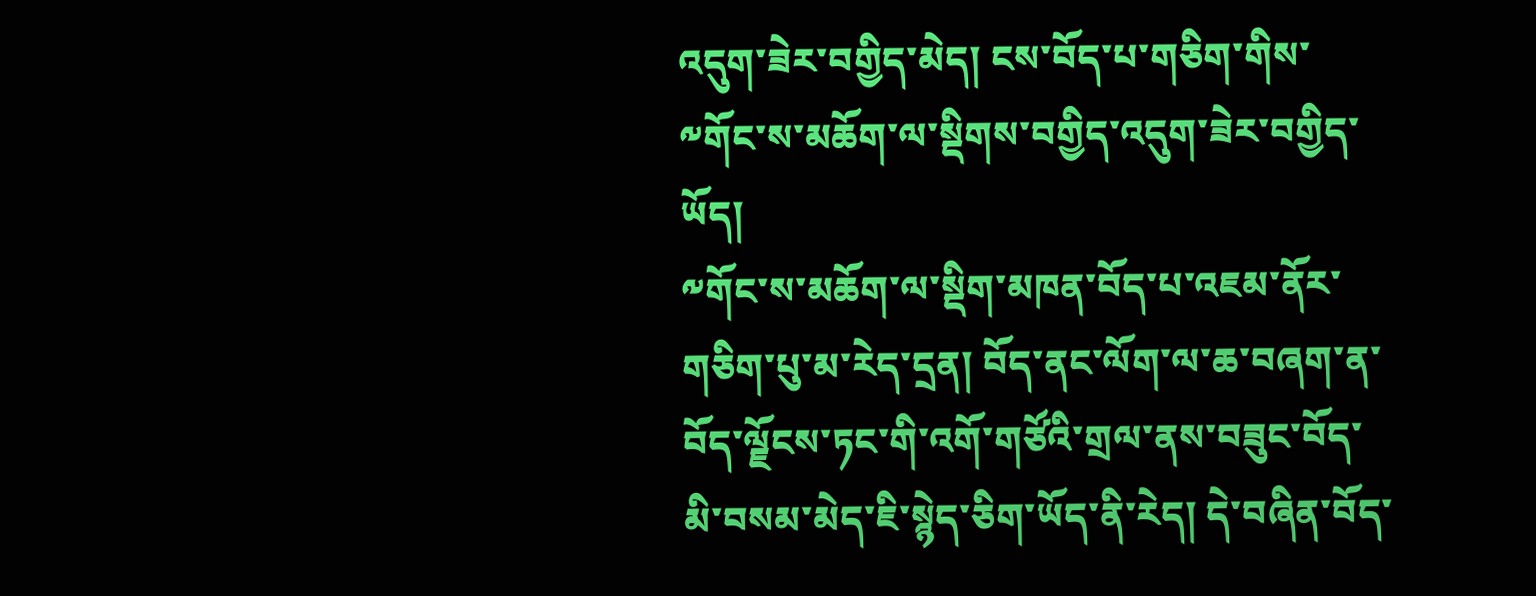འདུག་ཟེར་བགྱིད་མེད། ངས་བོད་པ་གཅིག་གིས་༸གོང་ས་མཆོག་ལ་སྡིགས་བགྱིད་འདུག་ཟེར་བགྱིད་ཡོད།
༸གོང་ས་མཆོག་ལ་སྡིག་མཁན་བོད་པ་འཇམ་ནོར་གཅིག་པུ་མ་རེད་དྲན། བོད་ནང་ལོག་ལ་ཆ་བཞག་ན་བོད་ལྗོངས་ཏང་གི་འགོ་གཙོའི་གྲལ་ནས་བཟུང་བོད་མི་བསམ་མེད་ཇི་སྙེད་ཅིག་ཡོད་ནི་རེད། དེ་བཞིན་བོད་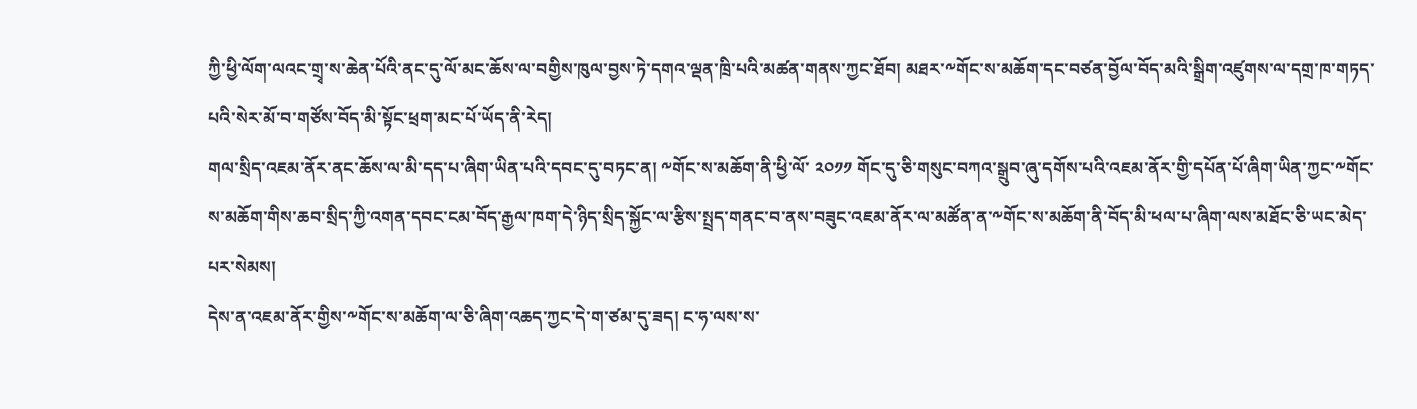ཀྱི་ཕྱི་ལོག་ལའང་གྲྭ་ས་ཆེན་པོའི་ནང་དུ་ལོ་མང་ཆོས་ལ་བགྱིས་ཁུལ་བྱས་ཏེ་དགའ་ལྡན་ཁྲི་པའི་མཚན་གནས་ཀྱང་ཐོབ། མཐར་༸གོང་ས་མཆོག་དང་བཙན་བྱོལ་བོད་མའི་སྒྲིག་འཛུགས་ལ་དགྲ་ཁ་གཏད་པའི་སེར་མོ་བ་གཙོས་བོད་མི་སྟོང་ཕྲག་མང་པོ་ཡོད་ནི་རེད།
གལ་སྲིད་འཇམ་ནོར་ནང་ཆོས་ལ་མི་དད་པ་ཞིག་ཡིན་པའི་དབང་དུ་བཏང་ན། ༸གོང་ས་མཆོག་ནི་ཕྱི་ལོ་ ༢༠༡༡ གོང་དུ་ཅི་གསུང་བཀའ་སྒྲུབ་ཞུ་དགོས་པའི་འཇམ་ནོར་གྱི་དཔོན་པོ་ཞིག་ཡིན་ཀྱང་༸གོང་ས་མཆོག་གིས་ཆབ་སྲིད་ཀྱི་འགན་དབང་ངམ་བོད་རྒྱལ་ཁག་དེ་ཉིད་སྲིད་སྐྱོང་ལ་རྩིས་སྤྲད་གནང་བ་ནས་བཟུང་འཇམ་ནོར་ལ་མཚོན་ན་༸གོང་ས་མཆོག་ནི་བོད་མི་ཕལ་པ་ཞིག་ལས་མཐོང་ཅི་ཡང་མེད་པར་སེམས།
དེས་ན་འཇམ་ནོར་གྱིས་༸གོང་ས་མཆོག་ལ་ཅི་ཞིག་འཆད་ཀྱང་དེ་ག་ཙམ་དུ་ཟད། ང་ཧ་ལས་ས་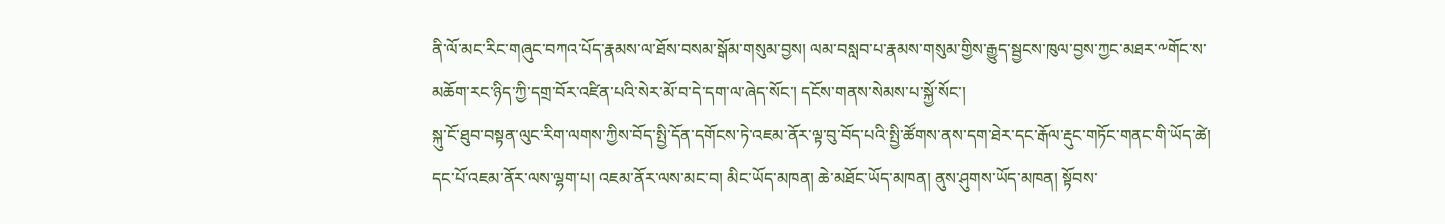ནི་ལོ་མང་རིང་གཞུང་བཀའ་པོད་རྣམས་ལ་ཐོས་བསམ་སྒོམ་གསུམ་བྱས། ལམ་བསླབ་པ་རྣམས་གསུམ་གྱིས་རྒྱུད་སྦྱངས་ཁུལ་བྱས་ཀྱང་མཐར་༸གོང་ས་མཆོག་རང་ཉིད་ཀྱི་དགྲ་བོར་འཛིན་པའི་སེར་མོ་བ་དེ་དག་ལ་ཞེད་སོང་། དངོས་གནས་སེམས་པ་སྐྱོ་སོང་།
སྐུ་ངོ་ཐུབ་བསྟན་ལུང་རིག་ལགས་ཀྱིས་བོད་སྤྱི་དོན་དགོངས་ཏེ་འཇམ་ནོར་ལྟ་བུ་བོད་པའི་སྤྱི་ཚོགས་ནས་དག་ཐེར་དང་རྒོལ་རྡུང་གཏོང་གནང་གི་ཡོད་ཚེ། དང་པོ་འཇམ་ནོར་ལས་ལྷག་པ། འཇམ་ནོར་ལས་མང་བ། མིང་ཡོད་མཁན། ཆེ་མཐོང་ཡོད་མཁན། ནུས་ཤུགས་ཡོད་མཁན། སྟོབས་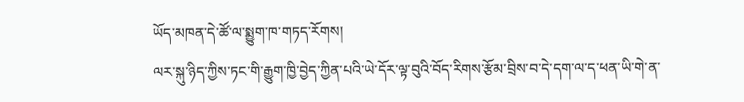ཡོད་མཁན་དེ་ཚོ་ལ་སྨྱུག་ཁ་གཏད་རོགས།
ལར་སྐུ་ཉིད་ཀྱིས་ཏང་གི་རྒྱུག་ཁྱི་བྱེད་ཀྱིན་པའི་ཡེ་དོར་ལྟ་བུའི་བོད་རིགས་རྩོམ་བྲིས་བ་དེ་དག་ལ་ད་ཕན་ཡི་གེ་ན་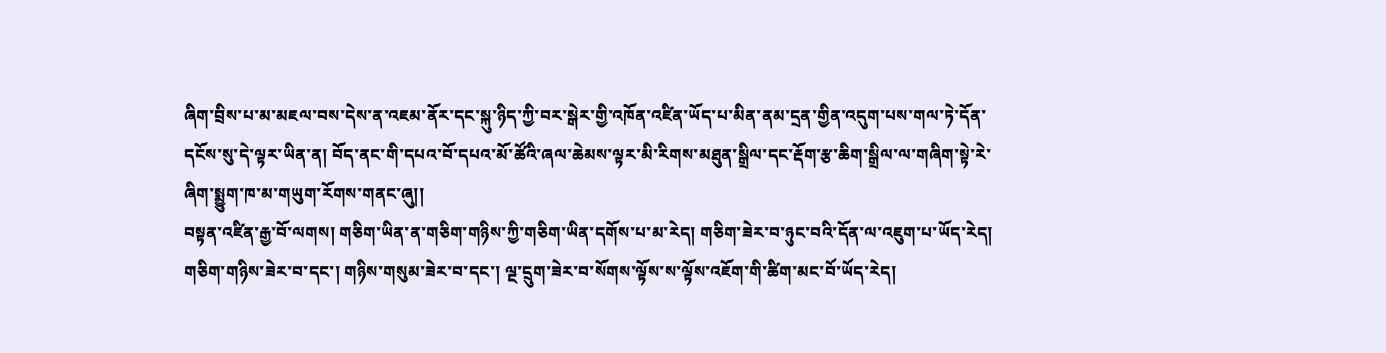ཞིག་བྲིས་པ་མ་མཇལ་བས་དེས་ན་འཇམ་ནོར་དང་སྐུ་ཉིད་ཀྱི་བར་སྒེར་གྱི་འཁོན་འཛིན་ཡོད་པ་མིན་ནམ་དྲན་གྱིན་འདུག་པས་གལ་ཏེ་དོན་དངོས་སུ་དེ་ལྟར་ཡིན་ན། བོད་ནང་གི་དཔའ་བོ་དཔའ་མོ་ཚོའི་ཞལ་ཆེམས་ལྟར་མི་རིགས་མཐུན་སྒྲིལ་དང་རྡོག་རྩ་ཆིག་སྒྲིལ་ལ་གཞིག་སྟེ་རེ་ཞིག་སྨྱུག་ཁ་མ་གཡུག་རོགས་གནང་ཞུ།།
བསྟན་འཛིན་རྒྱ་བོ་ལགས། གཅིག་ཡིན་ན་གཅིག་གཉིས་ཀྱི་གཅིག་ཡིན་དགོས་པ་མ་རེད། གཅིག་ཟེར་བ་ཉུང་བའི་དོན་ལ་འཇུག་པ་ཡོད་རེད།
གཅིག་གཉིས་ཟེར་བ་དང་། གཉིས་གསུམ་ཟེར་བ་དང་། ལྔ་དྲུག་ཟེར་བ་སོགས་ལྟོས་ས་ལྟོས་འཇོག་གི་ཚིག་མང་བོ་ཡོད་རེད།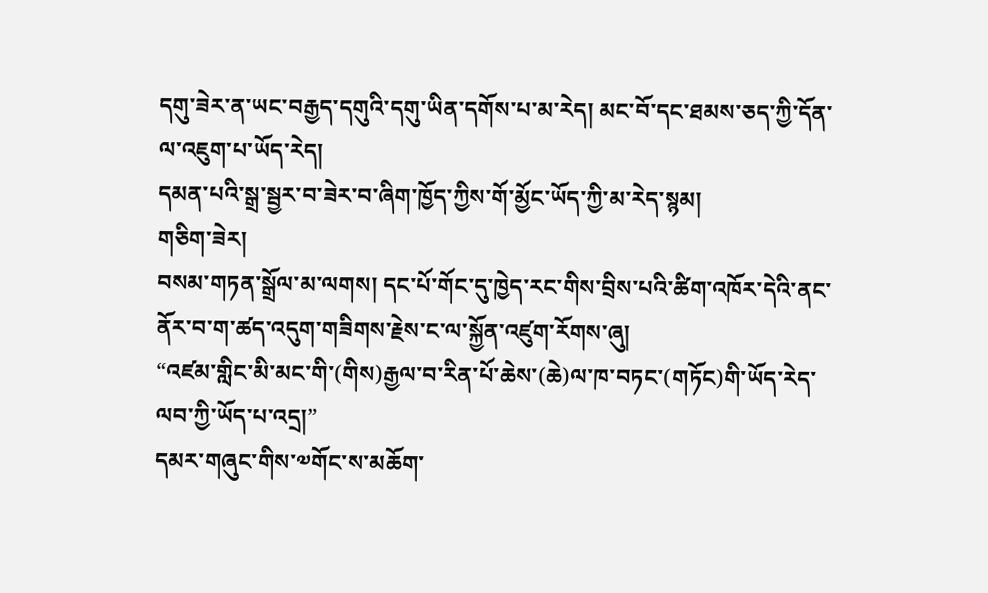དགུ་ཟེར་ན་ཡང་བརྒྱད་དགུའི་དགུ་ཡིན་དགོས་པ་མ་རེད། མང་བོ་དང་ཐམས་ཅད་ཀྱི་དོན་ལ་འཇུག་པ་ཡོད་རེད།
དམན་པའི་སྒྲ་སྦྱར་བ་ཟེར་བ་ཞིག་ཁྱོད་ཀྱིས་གོ་མྱོང་ཡོད་ཀྱི་མ་རེད་སྙམ།
གཅིག་ཟེར།
བསམ་གཏན་སྒྲོལ་མ་ལགས། དང་པོ་གོང་དུ་ཁྱེད་རང་གིས་བྲིས་པའི་ཚིག་འཁོར་དེའི་ནང་ནོར་བ་ག་ཚད་འདུག་གཟིགས་རྗེས་ང་ལ་སྐྱོན་འཛུག་རོགས་ཞུ།
“འཛམ་གླིང་མི་མང་གི་(གིས)རྒྱལ་བ་རིན་པོ་ཆེས་(ཆེ)ལ་ཁ་བཏང་(གཏོང)གི་ཡོད་རེད་ལབ་ཀྱི་ཡོད་པ་འདྲ།”
དམར་གཞུང་གིས་༧གོང་ས་མཆོག་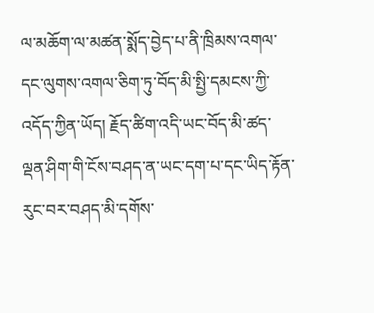ལ་མཆོག་ལ་མཚན་སྨོད་བྱེད་པ་ནི་ཁྲིམས་འགལ་དང་ལུགས་འགལ་ཅིག་ཏུ་བོད་མི་སྤྱི་དམངས་ཀྱི་འདོད་ཀྱིན་ཡོད། རྗོད་ཚིག་འདི་ཡང་བོད་མི་ཚད་ལྡན་ཤིག་གི་ངོས་བཤད་ན་ཡང་དག་པ་དང་ཡིད་རྟོན་རུང་བར་བཤད་མི་དགོས་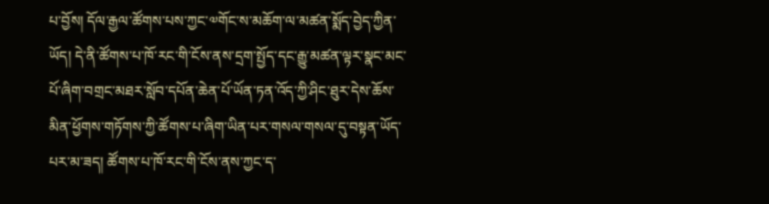པ་བྱོས། དོལ་རྒྱལ་ཚོགས་པས་ཀྱང་༧གོང་ས་མཆོག་ལ་མཚན་སྨོད་བྱེད་ཀྱིན་ཡོད། དེ་ནི་ཚོགས་པ་ཁོ་རང་གི་ངོས་ནས་དྲག་སྤྱོད་དང་རྒྱུ་མཚན་ལྟར་སྣང་མང་པོ་ཞིག་བགྲང་མཐར་སློབ་དཔོན་ཆེན་པོ་ཡོན་ཏན་འོད་ཀྱི་ཤིང་ཐུར་དེས་ཆོས་མིན་ཕྱོགས་གཏོགས་ཀྱི་ཚོགས་པ་ཞིག་ཡིན་པར་གསལ་གསལ་དུ་བསྟན་ཡོད་པར་མ་ཟད། ཚོགས་པ་ཁོ་རང་གི་ངོས་ནས་ཀྱང་ད་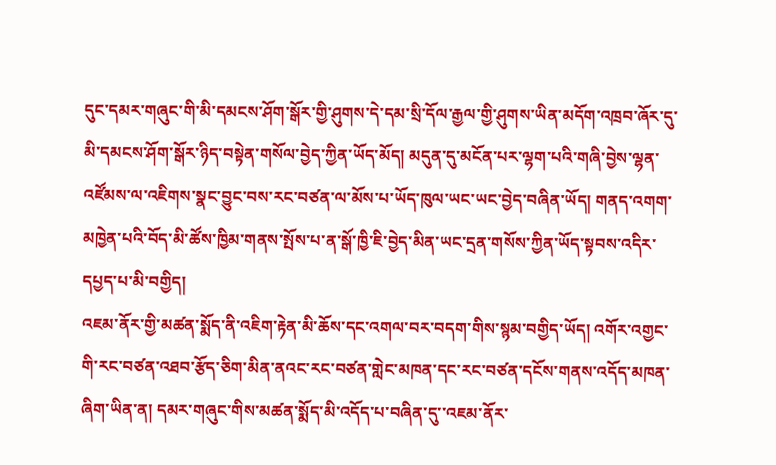དུང་དམར་གཞུང་གི་མི་དམངས་ཤོག་སྒོར་གྱི་ཤུགས་དེ་དམ་སྲི་དོལ་རྒྱལ་གྱི་ཤུགས་ཡིན་མདོག་འཁྲབ་ཞོར་དུ་མི་དམངས་ཤོག་སྒོར་ཉིད་བསྟེན་གསོལ་བྱེད་ཀྱིན་ཡོད་མོད། མདུན་དུ་མངོན་པར་ལྷག་པའི་གཞི་བྱེས་ལྷན་འཛོམས་ལ་འཇིགས་སྣང་བྱུང་བས་རང་བཙན་ལ་མོས་པ་ཡོད་ཁུལ་ཡང་ཡང་བྱེད་བཞིན་ཡོད། གནད་འགག་མཁྱེན་པའི་བོད་མི་ཚོས་ཁྱིམ་གནས་སྤོས་པ་ན་སྒོ་ཁྱི་ཇི་བྱེད་མིན་ཡང་དྲན་གསོས་ཀྱིན་ཡོད་སྟབས་འདིར་དཔྱད་པ་མི་བགྱིད།
འཇམ་ནོར་གྱི་མཚན་སྨོད་ནི་འཇིག་རྟེན་མི་ཆོས་དང་འགལ་བར་བདག་གིས་སྙམ་བགྱིད་ཡོད། འགོར་འགྱང་གི་རང་བཙན་འཐབ་རྩོད་ཅིག་མིན་ནའང་རང་བཙན་གླེང་མཁན་དང་རང་བཙན་དངོས་གནས་འདོད་མཁན་ཞིག་ཡིན་ན། དམར་གཞུང་གིས་མཚན་སྨོད་མི་འདོད་པ་བཞིན་དུ་་འཇམ་ནོར་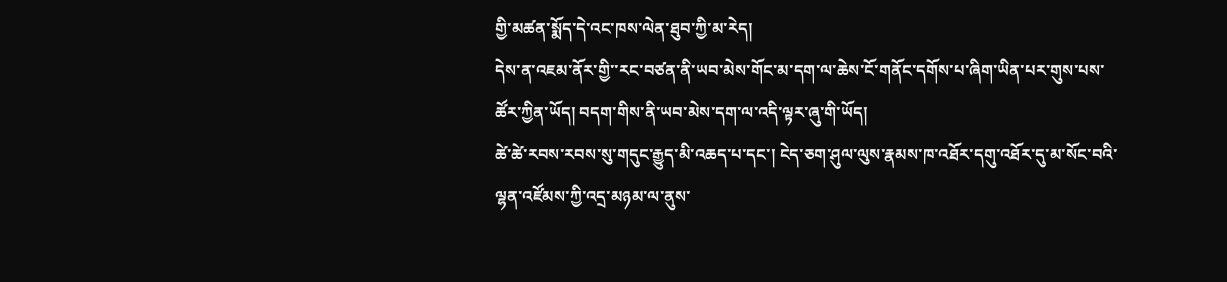གྱི་མཚན་སྨོད་དེ་འང་ཁས་ལེན་ཐུབ་ཀྱི་མ་རེད།
དེས་ན་འཇམ་ནོར་གྱི་་རང་བཙན་ནི་ཡབ་མེས་གོང་མ་དག་ལ་ཆེས་ངོ་གནོང་དགོས་པ་ཞིག་ཡིན་པར་གུས་པས་ཚོར་ཀྱིན་ཡོད། བདག་གིས་ནི་ཡབ་མེས་དག་ལ་འདི་ལྟར་ཞུ་གི་ཡོད།
ཚེ་ཚེ་རབས་རབས་སུ་གདུང་རྒྱུད་མི་འཆད་པ་དང་། ངེད་ཅག་ཤུལ་ལུས་རྣམས་ཁ་འཐོར་དགུ་འཐོར་དུ་མ་སོང་བའི་ལྷན་འཛོམས་ཀྱི་འདྲ་མཉམ་ལ་ནུས་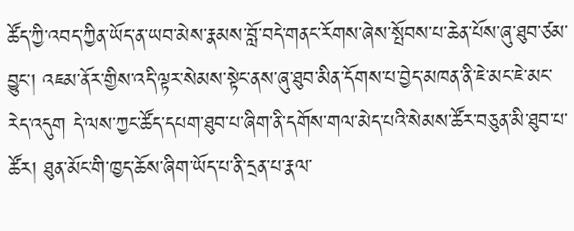ཚོད་ཀྱི་འབད་ཀྱིན་ཡོད་ན་ཡབ་མེས་རྣམས་བློ་བདེ་གནང་རོགས་ཞེས་སྤོབས་པ་ཆེན་པོས་ཞུ་ཐུབ་ཙམ་བྱུང་། འཇམ་ནོར་གྱིས་འདི་ལྟར་སེམས་སྟེང་ནས་ཞུ་ཐུབ་མིན་དོགས་པ་བྱེད་མཁན་ནི་ཇེ་མང་ཇེ་མང་རེད་འདུག དེ་ལས་ཀྱང་ཚོད་དཔག་ཐུབ་པ་ཞིག་ནི་དགོས་གལ་མེད་པའི་སེམས་ཚོར་བཅུན་མི་ཐུབ་པ་ཚོར། ཐུན་མོང་གི་ཁྱད་ཆོས་ཞིག་ཡོད་པ་ནི་དྲན་པ་རྣལ་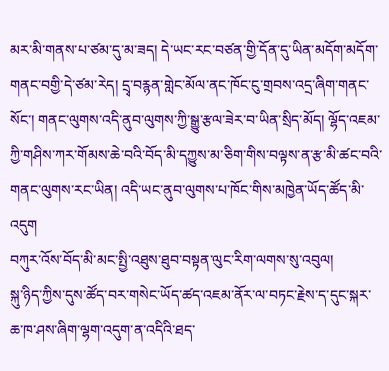མར་མི་གནས་པ་ཙམ་དུ་མ་ཟད། དེ་ཡང་རང་བཙན་གྱི་དོན་དུ་ཡིན་མདོག་མདོག་གནང་བགྱི་དེ་ཙམ་རེད། དྲྭ་བརྙན་གླེང་མོལ་ནང་ཁོང་ངུ་གྲབས་འདྲ་ཞིག་གནང་སོང་། གནང་ལུགས་འདི་ནུབ་ལུགས་ཀྱི་སྒྱུ་རྩལ་ཟེར་བ་ཡིན་སྲིད་མོད། ལྷོད་འཇམ་ཀྱི་གཤིས་ཀར་གོམས་ཆེ་བའི་བོད་མི་དཀྱུས་མ་ཅིག་གིས་བལྟས་ན་རྩ་མི་ཚང་བའི་གནང་ལུགས་རང་ཡིན། འདི་ཡང་ནུབ་ལུགས་པ་ཁོང་གིས་མཁྱེན་ཡོད་ཚོད་མི་འདུག
བཀུར་འོས་བོད་མི་མང་སྤྱི་འཐུས་ཐུབ་བསྟན་ལུང་རིག་ལགས་སུ་འབུལ།
སྐུ་ཉིད་ཀྱིས་དུས་ཚོད་བར་གསེང་ཡོད་ཚད་འཇམ་ནོར་ལ་བཏང་རྗེས་ད་དུང་སྐར་ཆ་ཁ་ཤས་ཞིག་ལྷག་འདུག་ན་འདིའི་ཐད་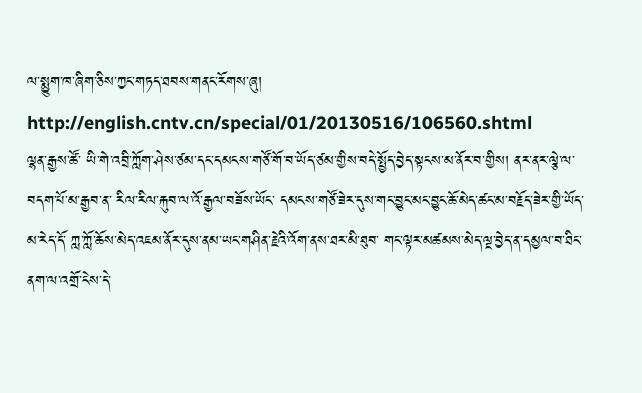ལ་སྨྱུག་ཁ་ཞིག་ཅིས་ཀྱང་གཏད་ཐབས་གནང་རོགས་ཞུ། http://english.cntv.cn/special/01/20130516/106560.shtml
ལྷན་རྒྱས་ཚོ་ ཡི་གེ་འབྲི་ཀློག་ཤེས་ཙམ་དང་དམངས་གཙོ་གོ་བ་ཡོད་ཙམ་གྱིས་བདེ་སྤྱོད་བྱེད་སྟངས་མ་ནོར་བ་གྱིས། ནར་ནར་ལྕེ་ལ་བདག་པོ་མ་རྒྱབ་ན་ རིལ་རིལ་རྐུབ་ལ་འོ་རྒྱལ་བཟོས་ཡོང་ དམངས་གཙོ་ཟེར་དུས་གང་བྱུང་མང་བྱུང་ཆོ་མེད་ཚང་མ་བརྗོད་ཟེར་གྱི་ཡོད་མ་རེད་དོ་ ཀླ་ཀློ་ཆོས་མེད་འཇམ་ནོར་དུས་ནམ་ཡང་གཤིན་རྗེའི་འོག་ནས་ཐར་མི་ཐུབ་ གང་ལྟར་མཚམས་མེད་ལྔ་བྱེད་ན་དམྱལ་བ་ཐིང་ནག་ལ་འགྲོ་ངེས་དེ་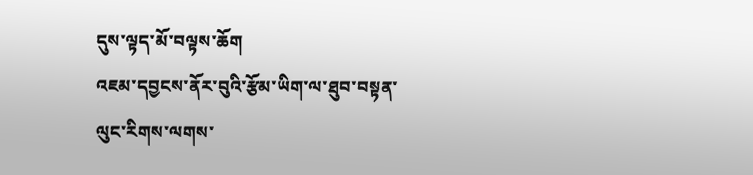དུས་ལྟད་མོ་བལྟས་ཆོག
འཇམ་དབྱངས་ནོར་བུའི་རྩོམ་ཡིག་ལ་ཐུབ་བསྟན་ལུང་རིགས་ལགས་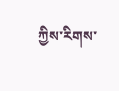ཀྱིས་རིགས་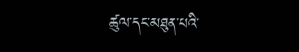ཚུལ་དང་མཐུན་པའི་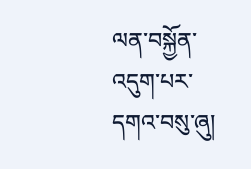ལན་བསྐྱོན་འདུག་པར་དགའ་བསུ་ཞུ།